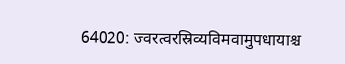64020: ज्वरत्वरस्रिव्यविमवामुपधायाश्च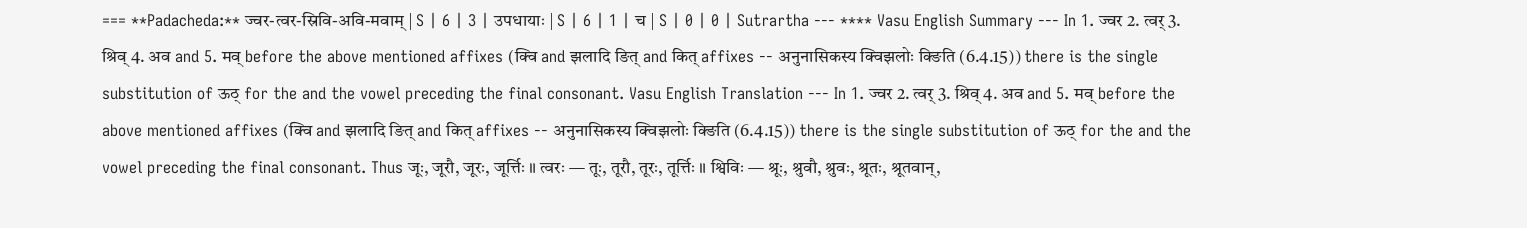=== **Padacheda:** ज्वर-त्वर-स्रिवि-अवि-मवाम् | S | 6 | 3 | उपधायाः | S | 6 | 1 | च | S | 0 | 0 | Sutrartha --- **** Vasu English Summary --- In 1. ज्वर 2. त्वर् 3. श्रिव् 4. अव and 5. मव् before the above mentioned affixes (क्वि and झलादि ङित् and कित् affixes -- अनुनासिकस्य क्विझलोः क्ङिति (6.4.15)) there is the single substitution of ऊठ् for the and the vowel preceding the final consonant. Vasu English Translation --- In 1. ज्वर 2. त्वर् 3. श्रिव् 4. अव and 5. मव् before the above mentioned affixes (क्वि and झलादि ङित् and कित् affixes -- अनुनासिकस्य क्विझलोः क्ङिति (6.4.15)) there is the single substitution of ऊठ् for the and the vowel preceding the final consonant. Thus जूः, जूरौ, जूरः, जूर्त्तिः ॥ त्वरः — तूः, तूरौ, तूरः, तूर्त्तिः ॥ श्विविः — श्रूः, श्रुवौ, श्रुवः, श्रूतः, श्रूतवान्,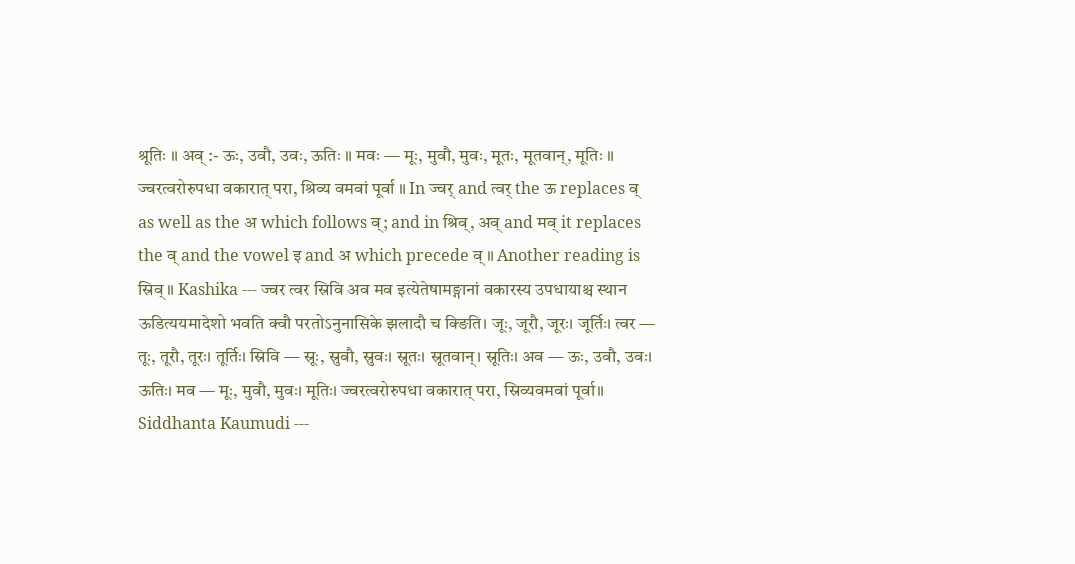श्रूतिः ॥ अव् :- ऊः, उवौ, उवः, ऊतिः ॥ मवः — मूः, मुवौ, मुवः, मूतः, मूतवान्, मूतिः ॥ ज्वरत्वरोरुपधा वकारात् परा, श्रिव्य वमवां पूर्वा ॥ In ज्वर् and त्वर् the ऊ replaces व् as well as the अ which follows व्; and in श्रिव्, अव् and मव् it replaces the व् and the vowel इ and अ which precede व् ॥ Another reading is स्रिव् ॥ Kashika --- ज्वर त्वर स्रिवि अव मव इत्येतेषामङ्गानां वकारस्य उपधायाश्च स्थान ऊडित्ययमादेशो भवति क्वौ परतोऽनुनासिके झलादौ च क्ङिति। जूः, जूरौ, जूरः। जूर्तिः। त्वर — तूः, तूरौ, तूरः। तूर्तिः। स्रिवि — स्रूः, स्रुवौ, स्रुवः। स्रूतः। स्रूतवान्। स्रूतिः। अव — ऊः, उवौ, उवः। ऊतिः। मव — मूः, मुवौ, मुवः। मूतिः। ज्वरत्वरोरुपधा वकारात् परा, स्रिव्यवमवां पूर्वा॥ Siddhanta Kaumudi ---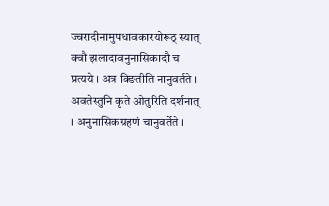ज्वरादीनामुपधावकारयोरूठ् स्यात् क्वौ झलादावनुनासिकादौ च प्रत्यये । अत्र क्ङितीति नानुवर्तते । अवतेस्तुनि कृते ओतुरिति दर्शनात् । अनुनासिकग्रहणं चानुवर्तेते ।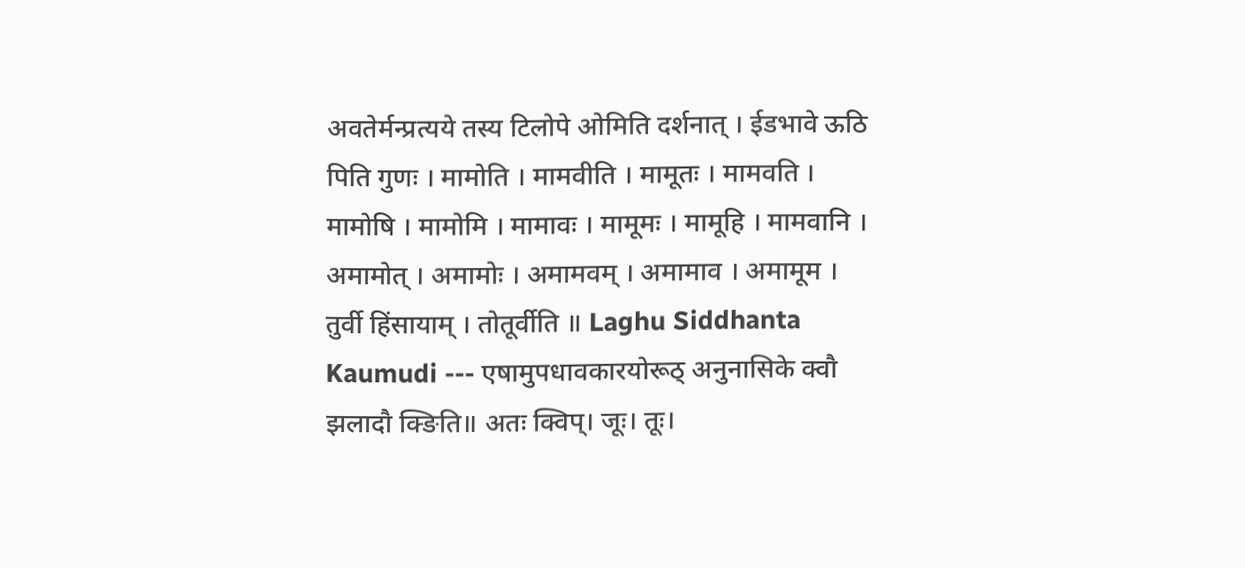अवतेर्मन्प्रत्यये तस्य टिलोपे ओमिति दर्शनात् । ईडभावे ऊठि पिति गुणः । मामोति । मामवीति । मामूतः । मामवति । मामोषि । मामोमि । मामावः । मामूमः । मामूहि । मामवानि । अमामोत् । अमामोः । अमामवम् । अमामाव । अमामूम । तुर्वी हिंसायाम् । तोतूर्वीति ॥ Laghu Siddhanta Kaumudi --- एषामुपधावकारयोरूठ् अनुनासिके क्वौ झलादौ क्ङिति॥ अतः क्विप्। जूः। तूः।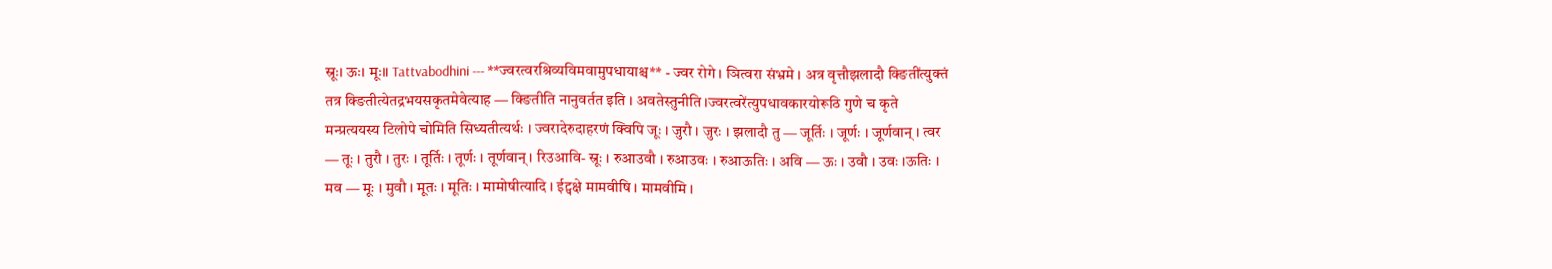स्रूः। ऊः। मूः॥ Tattvabodhini --- **ज्वरत्वरश्रिव्यविमवामुपधायाश्च** - ज्वर रोगे । ञित्वरा संभ्रमे । अत्र वृत्तौझलादौ क्ङिती॑त्युक्तं तत्र क्ङितीत्येतद्रभयसकृतमेवेत्याह — क्ङितीति नानुवर्तत इति । अवतेस्तुनीति ।ज्वरत्वरे॑त्युपधावकारयोरूठि गुणे च कृते मन्प्रत्ययस्य टिलोपे चोमिति सिध्यतीत्यर्थः । ज्वरादेरुदाहरणं क्विपि जूः । जुरौ । जुरः । झलादौ तु — जूर्तिः । जूर्णः । जूर्णवान् । त्वर — तूः । तुरौ । तुरः । तूर्तिः । तूर्णः । तूर्णवान् । रिउआवि- स्रूः । रुआउवौ । रुआउवः । रुआऊतिः । अवि — ऊः । उवौ । उवः ।ऊतिः । मव — मूः । मुवौ । मूतः । मूतिः । मामोषीत्यादि । ईट्पक्षे मामवीषि । मामवीमि ।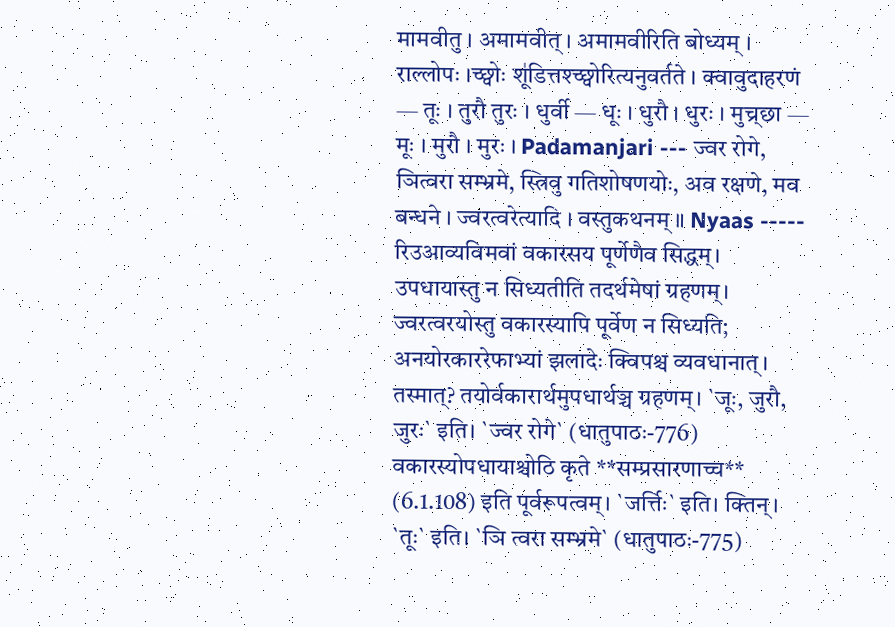मामवीतु । अमामवीत् । अमामवीरिति बोध्यम् । राल्लोपः ।च्छ्वोः शू॑डित्तश्च्छ्वोरित्यनुवर्तते । क्वावुदाहरणं — तूः । तुरौ तुरः । धुर्वी — धूः । धुरौ । धुरः । मुच्र्छा — मूः । मुरौ । मुरः । Padamanjari --- ज्वर रोगे, ञित्वरा सम्भ्रमे, स्त्रिवु गतिशोषणयोः, अव रक्षणे, मव बन्धने । ज्वरत्वरेत्यादि । वस्तुकथनम् ॥ Nyaas ----- रिउआव्यविमवां वकारसय पूर्णेणैव सिद्धम्। उपधायास्तु न सिध्यतीति तदर्थमेषां ग्रहणम्। ज्वरत्वरयोस्तु वकारस्यापि पूर्वेण न सिध्यति; अनयोरकाररेफाभ्यां झलादेः क्विपश्च व्यवधानात्। तस्मात्? तयोर्वकारार्थमुपधार्थञ्च ग्रहणम्। `जूः, जुरौ, जुरः` इति। `ज्वर रोगे` (धातुपाठः-776) वकारस्योपधायाश्चोठि कृते **सम्प्रसारणाच्च** (6.1.108) इति पूर्वरूपत्वम्। `जर्त्तिः` इति। क्तिन्। `तूः` इति। `ञि त्वरा सम्भ्रमे` (धातुपाठः-775)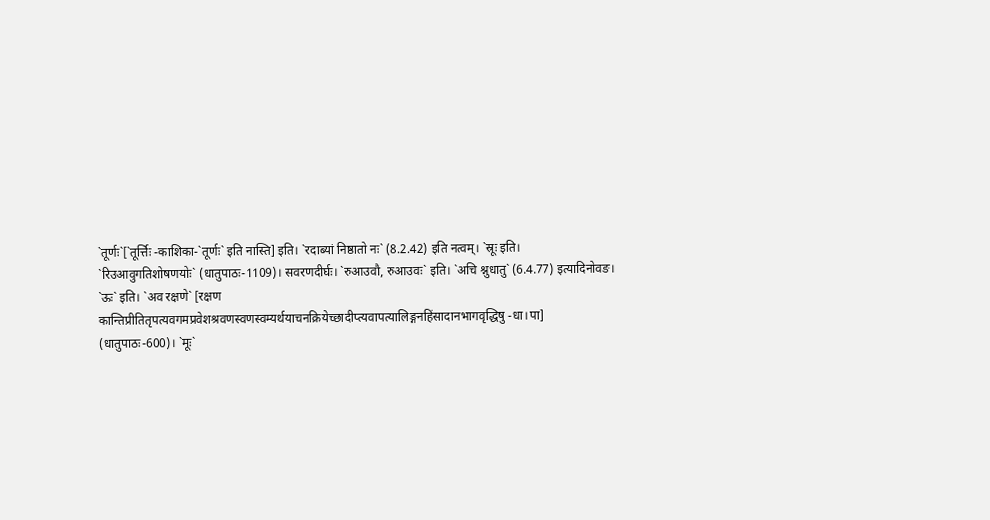`तूर्णः`[`तूर्त्तिः -काशिका-`तूर्णः` इति नास्ति] इति। `रदाब्यां निष्ठातो नः` (8.2.42) इति नत्वम्। `स्रूः इति। `रिउआवुगतिशोषणयोः` (धातुपाठः-1109)। सवरणदीर्घः। `रुआउवौ, रुआउवः` इति। `अचि श्नुधातु` (6.4.77) इत्यादिनोवङ। `ऊः` इति। `अव रक्षणे` [रक्षण कान्तिप्रीतितृपत्यवगमप्रवेशश्रवणस्वणस्वम्यर्थयाचनक्रियेच्छादीप्त्यवापत्यालिङ्गनहिंसादानभागवृद्धिषु -धा।पा] (धातुपाठः-600)। `मूः`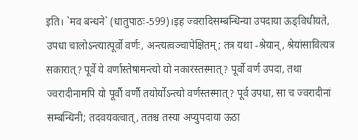इति। `मव बन्धने` (धातुपाठः-599)।इह ज्वरादिसम्बन्धिन्या उपदाया ऊङ्विधीयते, उपधा चालोऽन्त्यात्पूर्वो वर्णः, अन्त्यत्वञ्चापेक्षितम्; तत्र यथा -श्रेयान्, श्रेयांसावित्यत्र सकारात्? पूर्वे ये वर्णास्तेषामन्त्यो यो नकारस्तस्मात्? पूर्वो वर्ण उपदा, तथा ज्वरादीनामपि यो पूर्वौ वर्णौ तयोर्योऽन्त्यो वर्णस्तस्मात्? पूर्व उपधा, सा च ज्वरादीनां सम्बन्धिनी; तदवयवत्वात्, ततश्च तस्या अप्युपदाया ऊठा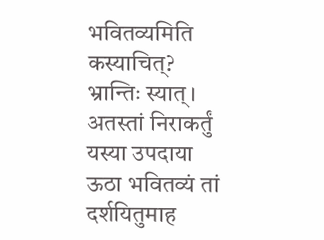भवितव्यमिति कस्याचित्? भ्रान्तिः स्यात्। अतस्तां निराकर्तुं यस्या उपदाया ऊठा भवितव्यं तां दर्शयितुमाह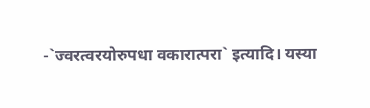-`ज्वरत्वरयोरुपधा वकारात्परा` इत्यादि। यस्या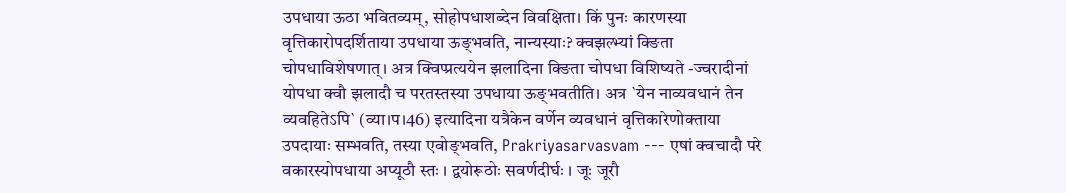उपधाया ऊठा भवितव्यम्, सोहोपधाशब्देन विवक्षिता। किं पुनः कारणस्या वृत्तिकारोपदर्शिताया उपधाया ऊङ्भवति, नान्यस्याः? क्वझल्भ्यां क्ङिता चोपधाविशेषणात्। अत्र क्विप्प्रत्ययेन झलादिना क्ङिता चोपधा विशिष्यते -ज्वरादीनां योपधा क्वौ झलादौ च परतस्तस्या उपधाया ऊङ्भवतीति। अत्र `येन नाव्यवधानं तेन व्यवहितेऽपि` (व्या।प।46) इत्यादिना यत्रैकेन वर्णेन व्यवधानं वृत्तिकारेणोक्ताया उपदायाः सम्भवति, तस्या एवोङ्भवति, Prakriyasarvasvam --- एषां क्वचादौ परे वकारस्योपधाया अप्यूठौ स्तः । द्वयोरूठोः सवर्णदीर्घः । जूः जूरौ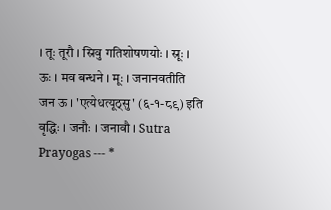। तूः तूरौ । स्रिवु गतिशोषणयोः । स्रूः । ऊः । मव बन्धने । मूः । जनानवतीति जन ऊ । 'एत्येधत्यूठ्सु' (६-१-८९) इति वृद्धिः । जनौः । जनावौ । Sutra Prayogas --- *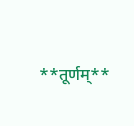**तूर्णम्**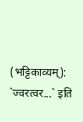(भट्टिकाव्यम्): `ज्वरत्वर...` इति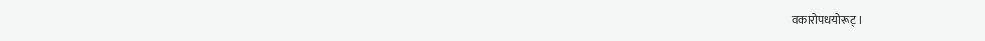वकारोपधयोरूट् ।